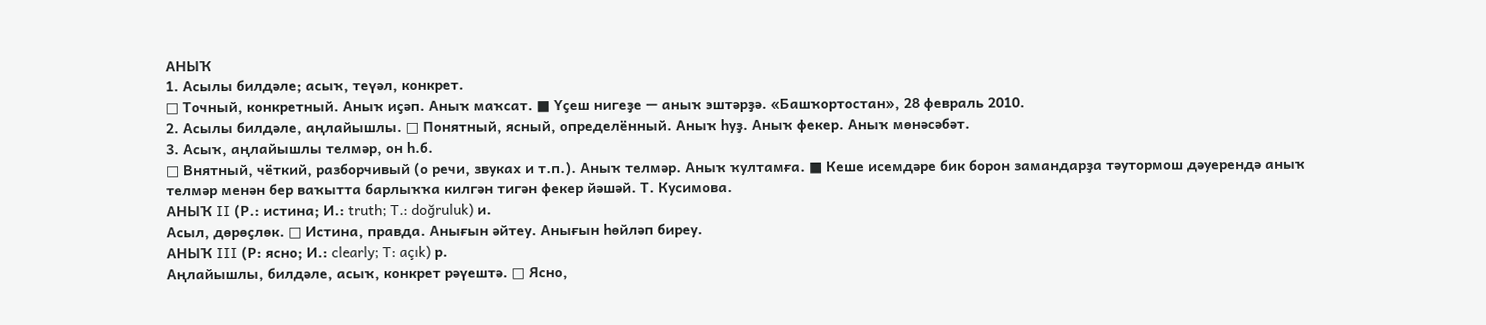АНЫҠ
1. Асылы билдәле; асыҡ, теүәл, конкрет.
□ Точный, конкретный. Аныҡ иҫәп. Аныҡ маҡсат. ■ Үҫеш нигеҙе — аныҡ эштәрҙә. «Башҡортостан», 28 февраль 2010.
2. Асылы билдәле, аңлайышлы. □ Понятный, ясный, определённый. Аныҡ һуҙ. Аныҡ фекер. Аныҡ мөнәсәбәт.
3. Асыҡ, аңлайышлы телмәр, он һ.б.
□ Внятный, чёткий, разборчивый (о речи, звуках и т.п.). Аныҡ телмәр. Аныҡ ҡултамға. ■ Кеше исемдәре бик борон замандарҙа тәутормош дәуерендә аныҡ телмәр менән бер ваҡытта барлыҡҡа килгән тигән фекер йәшәй. Т. Кусимова.
АНЫҠ II (Р.: истина; И.: truth; T.: doğruluk) и.
Асыл, дөрөҫлөк. □ Истина, правда. Анығын әйтеу. Анығын һөйләп биреу.
АНЫҠ III (Р: ясно; И.: clearly; T: açık) р.
Аңлайышлы, билдәле, асыҡ, конкрет рәүештә. □ Ясно,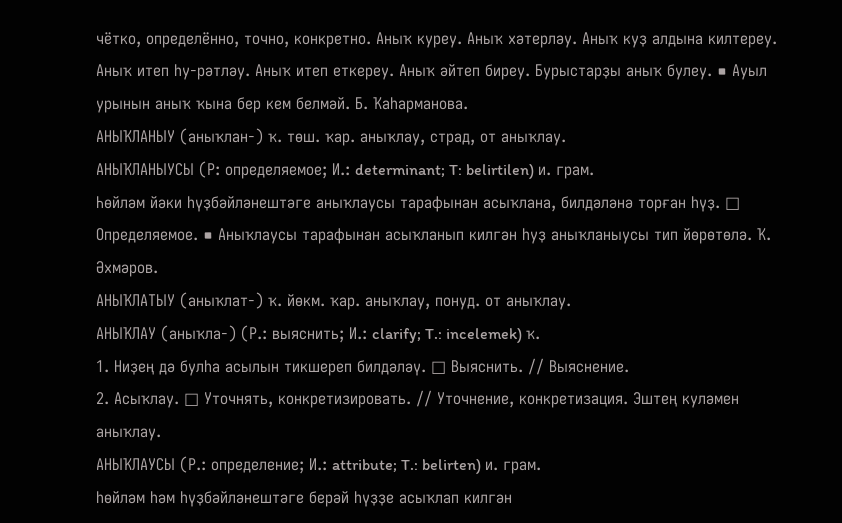чётко, определённо, точно, конкретно. Аныҡ куреу. Аныҡ хәтерләу. Аныҡ куҙ алдына килтереу. Аныҡ итеп һу-рәтләу. Аныҡ итеп еткереу. Аныҡ әйтеп биреу. Бурыстарҙы аныҡ булеу. ■ Ауыл урынын аныҡ ҡына бер кем белмәй. Б. Ҡаһарманова.
АНЫҠЛАНЫУ (аныҡлан-) ҡ. төш. ҡар. аныҡлау, страд, от аныҡлау.
АНЫҠЛАНЫУСЫ (Р: определяемое; И.: determinant; T: belirtilen) и. грам.
Һөйләм йәки һүҙбәйләнештәге аныҡлаусы тарафынан асыҡлана, билдәләнә торған һүҙ. □ Определяемое. ■ Аныҡлаусы тарафынан асыҡланып килгән һуҙ аныҡланыусы тип йөрөтөлә. Ҡ. Әхмәров.
АНЫҠЛАТЫУ (аныҡлат-) ҡ. йөкм. ҡар. аныҡлау, понуд. от аныҡлау.
АНЫҠЛАУ (аныҡла-) (Р.: выяснить; И.: clarify; T.: incelemek) ҡ.
1. Ниҙең дә булһа асылын тикшереп билдәләү. □ Выяснить. // Выяснение.
2. Асыҡлау. □ Уточнять, конкретизировать. // Уточнение, конкретизация. Эштең куләмен аныҡлау.
АНЫҠЛАУСЫ (Р.: определение; И.: attribute; T.: belirten) и. грам.
һөйләм һәм һүҙбәйләнештәге берәй һүҙҙе асыҡлап килгән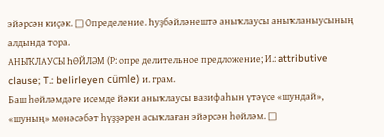эйәрсән киҫәк. □ Определение. Һуҙбәйләнештә аныҡлаусы аныҡланыусының алдында тора.
АНЫҠЛАУСЫ ҺӨЙЛӘМ (Р: опре делительное предложение; И.: attributive clause; T.: belirleyen cümle) и. грам.
Баш һөйләмдәге исемде йәки аныҡлаусы вазифаһын үтәүсе «шундай», «шуның» мөнәсәбәт һүҙҙәрен асыҡлаған эйәрсән һөйләм. □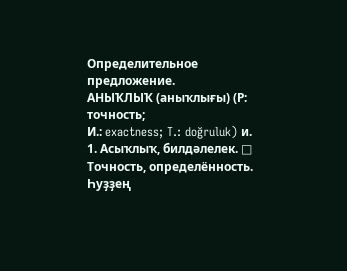Определительное предложение.
АНЫҠЛЫҠ (аныҡлығы) (Р: точность;
И.: exactness; T.: doğruluk) и.
1. Асыҡлыҡ, билдәлелек. □ Точность, определённость. Һуҙҙең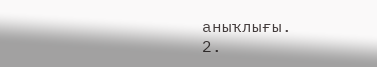аныҡлығы.
2.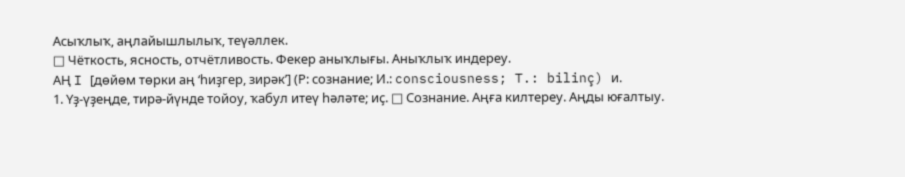Асыҡлыҡ, аңлайышлылыҡ, теүәллек.
□ Чёткость, ясность, отчётливость. Фекер аныҡлығы. Аныҡлыҡ индереу.
АҢ I [дөйөм төрки аң ‘һиҙгер, зирәк’] (Р: сознание; И.: consciousness; T.: bilinç) и.
1. Үҙ-үҙеңде, тирә-йүнде тойоу, ҡабул итеү һәләте; иҫ. □ Сознание. Аңға килтереу. Аңды юғалтыу.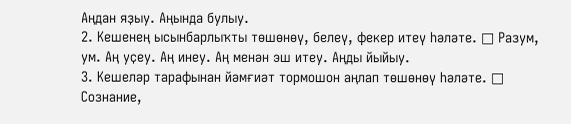Аңдан яҙыу. Аңында булыу.
2. Кешенең ысынбарлыҡты төшөнөү, белеү, фекер итеү һәләте. □ Разум, ум. Аң уҫеу. Аң инеу. Аң менән эш итеу. Аңды йыйыу.
3. Кешеләр тарафынан йәмғиәт тормошон аңлап төшөнөү һәләте. □ Сознание,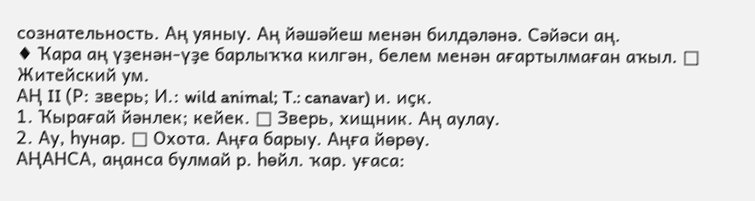сознательность. Аң уяныу. Аң йәшәйеш менән билдәләнә. Сәйәси аң.
♦ Ҡара аң үҙенән-үҙе барлыҡҡа килгән, белем менән ағартылмаған аҡыл. □ Житейский ум.
АҢ II (Р: зверь; И.: wild animal; T.: canavar) и. иҫк.
1. Ҡырағай йәнлек; кейек. □ Зверь, хищник. Аң аулау.
2. Ау, һунар. □ Охота. Аңға барыу. Аңға йөрөу.
АҢАНСА, аңанса булмай р. һөйл. ҡар. уғаса: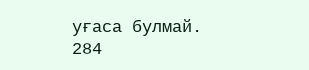уғаса булмай.
284